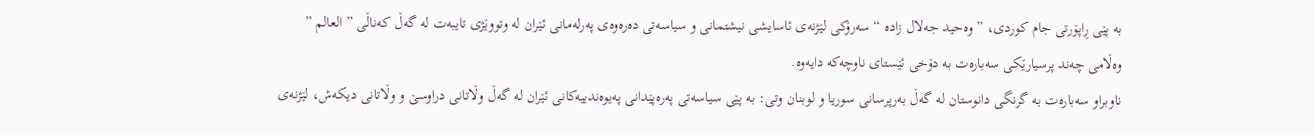بە پێی ڕاپۆرتی جام کوردی، ” وەحید جەلال زادە “ سەرۆکی لێژنەی ئاسایشی نیشتمانی و سیاسەتی دەرەوەی پەرلەمانی ئێران لە وتووێژی تایبەت لە گەڵ کەناڵی ” العالم ” وەڵامی چەند پرسیارێکی سەبارەت بە دۆخی ئێستای ناوچەکە دایەوە.
ناوبراو سەبارەت بە گرنگی دانوستان لە گەڵ بەرپرسانی سوریا و لوبنان وتی: بە پێی سیاسەتی پەرەپێدانی پەیوەندییەکانی ئێران لە گەڵ وڵاتانی دراوسێ و وڵاتانی دیکەش، لێژنەی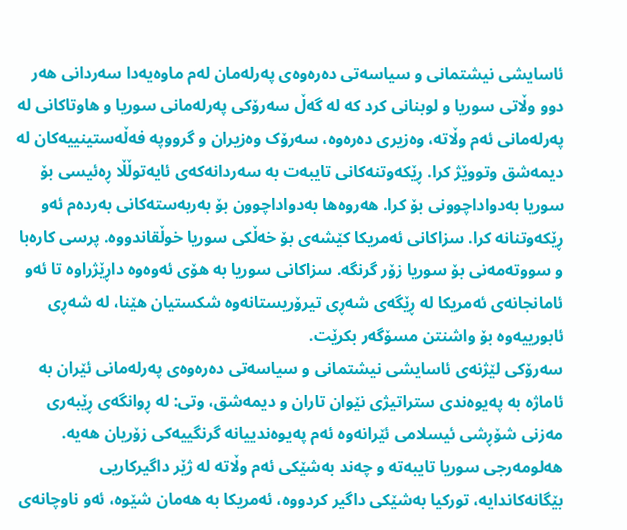ئاسایشی نیشتمانی و سیاسەتی دەرەوەی پەرلەمان لەم ماوەیەدا سەردانی هەر دوو وڵاتی سوریا و لوبنانی کرد کە لە گەڵ سەرۆکی پەرلەمانی سوریا و هاوتاکانی لە پەرلەمانی ئەم وڵاتە، وەزیری دەرەوە، سەرۆک وەزیران و گرووپە فەڵەستینییەکان لە دیمەشق وتووێژ کرا. ڕێکەوتنەکانی تایبەت بە سەردانەکەی ئایەتوڵڵا ڕەئیسی بۆ سوریا بەدواداچوونی بۆ کرا. هەروەها بەدواداچوون بۆ بەربەستەکانی بەردەم ئەو ڕێکەوتنانە کرا. سزاکانی ئەمریکا کێشەی بۆ خەڵکی سوریا خوڵقاندووە. پرسی کارەبا و سووتەمەنی بۆ سوریا زۆر گرنگە. سزاکانی سوریا بە هۆی ئەوەوە داڕێژراوە تا ئەو ئامانجانەی ئەمریکا لە ڕێگەی شەڕی تیرۆریستانەوە شکستیان هێنا، لە شەڕی ئابورییەوە بۆ واشنتن مسۆگەر بکرێت.
سەرۆکی لێژنەی ئاسایشی نیشتمانی و سیاسەتی دەرەوەی پەرلەمانی ئێران بە ئاماژە بە پەیوەندی ستراتیژی نێوان تاران و دیمەشق، وتی: لە ڕوانگەی ڕێبەری مەزنی شۆڕشی ئیسلامی ئێرانەوە ئەم پەیوەندییانە گرنگییەکی زۆریان هەیە. هەلومەرجی سوریا تایبەتە و چەند بەشێکی ئەم وڵاتە لە ژێر داگیرکاریی بێگانەکاندایە، تورکیا بەشێکی داگیر کردووە، ئەمریکا بە هەمان شێوە، ئەو ناوچانەی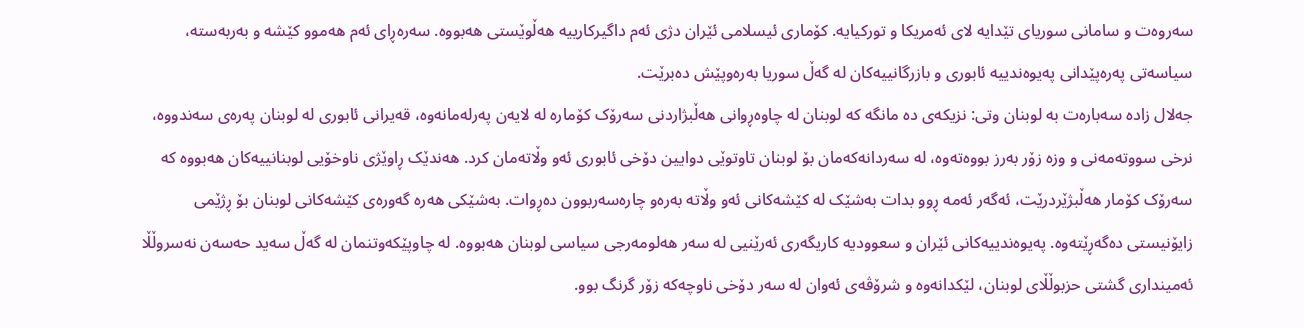سەروەت و سامانی سوریای تێدایە لای ئەمریکا و تورکیایە. کۆماری ئیسلامی ئێران دژی ئەم داگیرکارییە هەڵوێستی هەبووە. سەرەڕای ئەم هەموو کێشە و بەربەستە، سیاسەتی پەرەپێدانی پەیوەندییە ئابوری و بازرگانییەکان لە گەڵ سوریا بەرەوپێش دەبرێت.
جەلال زادە سەبارەت بە لوبنان وتی: نزیکەی دە مانگە کە لوبنان لە چاوەڕوانی هەڵبژاردنی سەرۆک کۆمارە لە لایەن پەرلەمانەوە، قەیرانی ئابوری لە لوبنان پەرەی سەندووە، نرخی سووتەمەنی و وزە زۆر بەرز بووەتەوە، لە سەردانەکەمان بۆ لوبنان تاوتوێی دوایین دۆخی ئابوری ئەو وڵاتەمان کرد. هەندێک ڕاوێژی ناوخۆیی لوبنانییەکان هەبووە کە سەرۆک کۆمار هەڵبژێردرێت، ئەگەر ئەمە ڕوو بدات بەشێک لە کێشەکانی ئەو وڵاتە بەرەو چارەسەربوون دەڕوات. بەشێکی هەرە گەورەی کێشەکانی لوبنان بۆ ڕژێمی زایۆنیستی دەگەڕێتەوە. پەیوەندییەکانی ئێران و سعوودیە کاریگەری ئەرێنیی لە سەر هەلومەرجی سیاسی لوبنان هەبووە. لە چاوپێکەوتنمان لە گەڵ سەید حەسەن نەسروڵڵا ئەمینداری گشتی حزبوڵڵای لوبنان، لێکدانەوە و شرۆڤەی ئەوان لە سەر دۆخی ناوچەکە زۆر گرنگ بوو.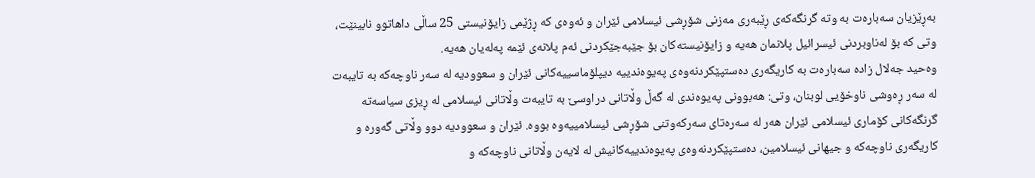بەڕێزیان سەبارەت بە وتە گرنگەکەی ڕێبەری مەزنی شۆڕشی ئیسلامی ئێران و ئەوەی کە ڕژێمی زایۆنیستی 25 ساڵی داهاتوو نابینێت، وتی کە بۆ لەناوبردنی ئیسرائیل پلانمان هەیە و زایۆنیستەکان بۆ جێبەجێکردنی ئەم پلانەی ئێمە پەلەیان هەیە.
وەحید جەلال زادە سەبارەت بە کاریگەری دەستپێکردنەوەی پەیوەندییە دیپلۆماسییەکانی ئێران و سعوودیە لە سەر ناوچەکە بە تایبەت لە سەر ڕەوشی ناوخۆیی لوبنان، وتی: هەبوونی پەیوەندی لە گەڵ وڵاتانی دراوسێ بە تایبەت وڵاتانی ئیسلامی لە ڕیزی سیاسەتە گرنگەکانی کۆماری ئیسلامی ئێران هەر لە سەرەتای سەرکەوتنی شۆڕشی ئیسلامییەوە بووە. ئێران و سعوودیە دوو وڵاتی گەورە و کاریگەری ناوچەکە و جیهانی ئیسلامین، دەستپێکردنەوەی پەیوەندییەکانیش لە لایەن وڵاتانی ناوچەکە و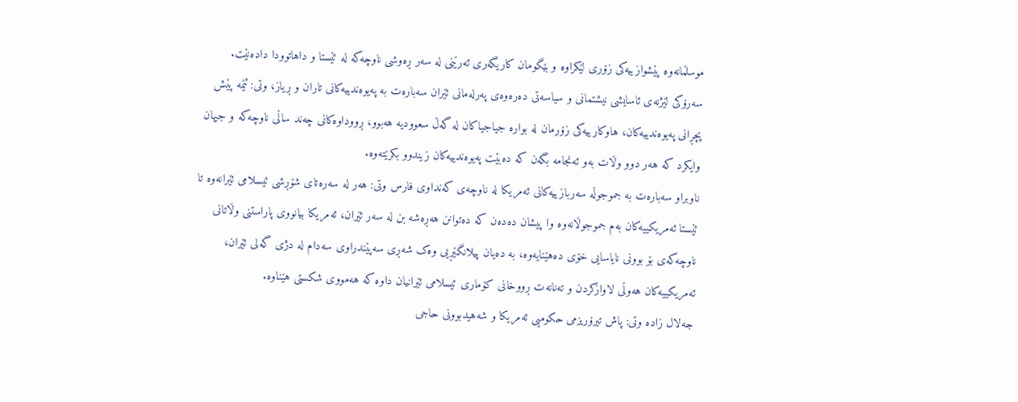موسڵمانەوە پێشوازییەکی زۆری لێکراوە و بێگومان کاریگەری ئەرێنی لە سەر ڕەوشی ناوچەکە لە ئێستا و داهاتوودا دادەنێت.
سەرۆکی لێژنەی ئاسایشی نیشتمانی و سیاسەتی دەرەوەی پەرلەمانی ئێران سەبارەت بە پەیوەندییەکانی تاران و ڕیاز، وتی: ئێمە پێش پچڕانی پەیوەندییەکان، هاوکارییەکی زۆرمان لە بوارە جیاجیاکان لە گەڵ سعوودیە هەبوو، ڕووداوەکانی چەند ساڵی ناوچەکە و جیهان وایکرد کە هەر دوو وڵات بەو ئەنجامە بگەن کە دەبێت پەیوەندییەکان زیندوو بکرێتەوە.
ناوبراو سەبارەت بە جموجوڵە سەربازییەکانی ئەمریکا لە ناوچەی کەنداوی فارس وتی: هەر لە سەرەتای شۆڕشی ئیسلامی ئێرانەوە تا ئێستا ئەمریکییەکان بەم جموجوڵانەوە وا پیشان دەدەن کە دەتوانن هەڕەشە بن لە سەر ئێران، ئەمریکا بیانووی پاراستنی وڵاتانی ناوچەکەی بۆ بوونی نایاسایی خۆی دەهێنایەوە، بە دەیان پیلانگێڕیی وەک شەڕی سەپێندراوی سەدام لە دژی گەلی ئێران، ئەمریکییەکان هەوڵی لاوازکردن و تەنانەت ڕووخانی کۆماری ئیسلامی ئێرانیان داوە کە هەمووی شکستی هێناوە.
جەلال زادە وتی: پاش تیرۆریزمی حکومیی ئەمریکا و شەهیدبوونی حاجی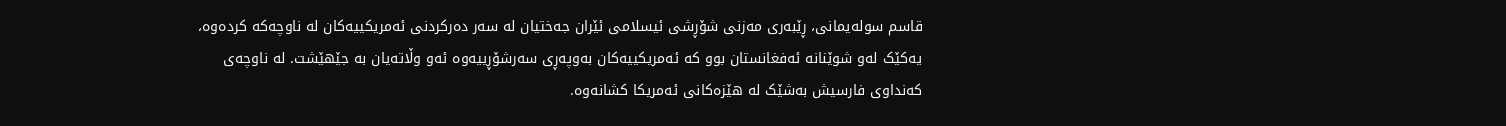قاسم سولەیمانی، ڕێبەری مەزنی شۆڕشی ئیسلامی ئێران جەختیان لە سەر دەرکردنی ئەمریکییەکان لە ناوچەکە کردەوە، یەکێک لەو شوێنانە ئەفغانستان بوو کە ئەمریکییەکان بەوپەڕی سەرشۆڕییەوە ئەو وڵاتەیان بە جێهێشت. لە ناوچەی کەنداوی فارسیش بەشێک لە هێزەکانی ئەمریکا کشانەوە.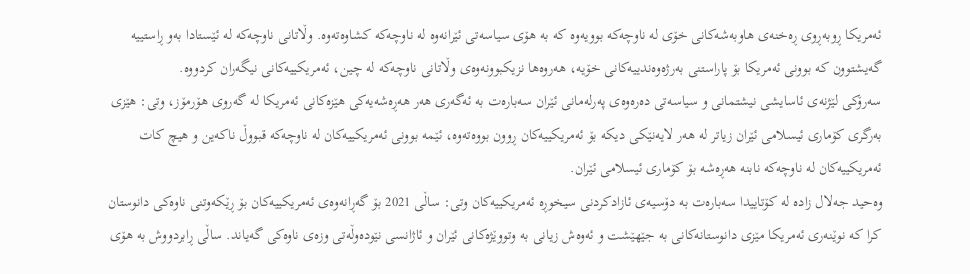ئەمریکا ڕوبەڕوی ڕەخنەی هاوبەشەکانی خۆی لە ناوچەکە بوویەوە کە بە هۆی سیاسەتی ئێرانەوە لە ناوچەکە کشاوەتەوە. وڵاتانی ناوچەکە لە ئێستادا بەو ڕاستییە گەیشتوون کە بوونی ئەمریکا بۆ پاراستنی بەرژەوەندییەکانی خۆیە، هەروەها نزیکبوونەوەی وڵاتانی ناوچەکە لە چین، ئەمریکییەکانی نیگەران کردووە.
سەرۆکی لێژنەی ئاسایشی نیشتمانی و سیاسەتی دەرەوەی پەرلەمانی ئێران سەبارەت بە ئەگەری هەر هەڕەشەیەکی هێزەکانی ئەمریکا لە گەروی هۆرمۆز، وتی: هێزی بەرگری کۆماری ئیسلامی ئێران زیاتر لە هەر لایەنێکی دیکە بۆ ئەمریکییەکان ڕوون بووەتەوە، ئێمە بوونی ئەمریکییەکان لە ناوچەکە قبووڵ ناکەین و هیچ کات ئەمریکییەکان لە ناوچەکە نابنە هەڕەشە بۆ کۆماری ئیسلامی ئێران.
وەحید جەلال زادە لە کۆتاییدا سەبارەت بە دۆسیەی ئازادکردنی سیخوڕە ئەمریکییەکان وتی: ساڵی 2021 بۆ گەڕانەوەی ئەمریکییەکان بۆ ڕێکەوتنی ناوەکی دانوستان کرا کە نوێنەری ئەمریکا مێزی دانوستانەکانی بە جێهێشت و ئەوەش زیانی بە وتووێژەکانی ئێران و ئاژانسی نێودەوڵەتی وزەی ناوەکی گەیاند. ساڵی ڕابردووش بە هۆی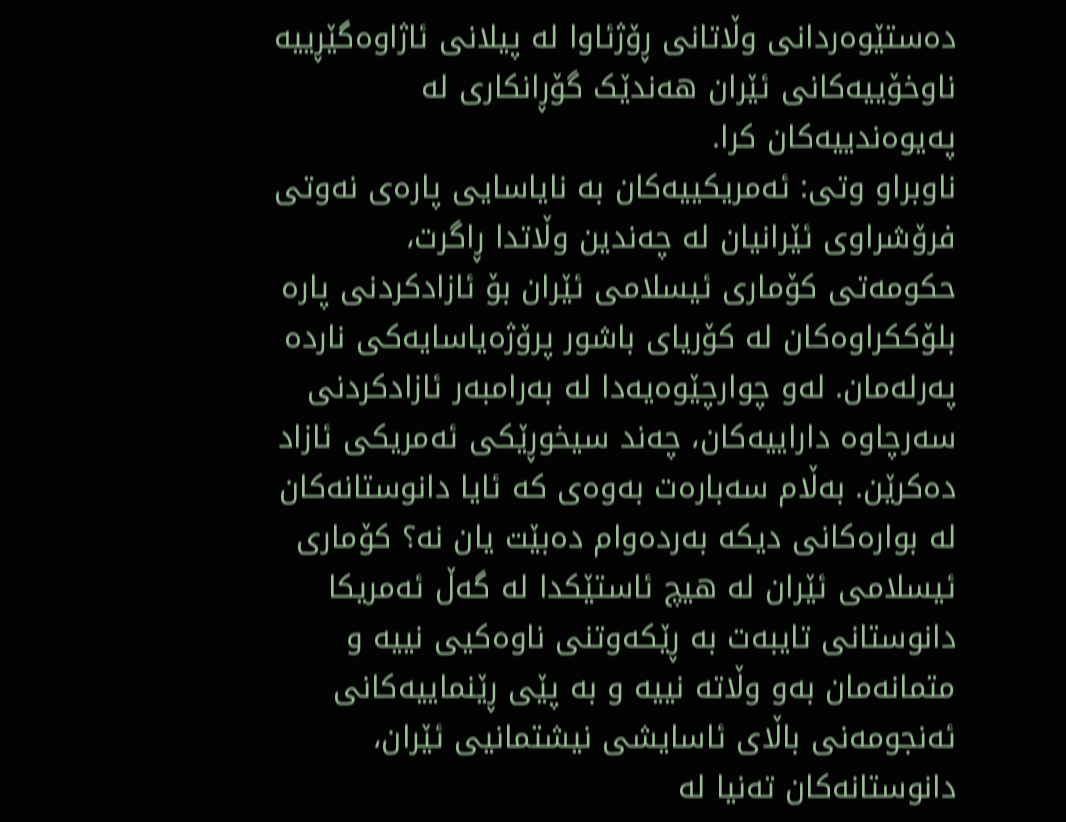دەستێوەردانی وڵاتانی ڕۆژئاوا لە پیلانی ئاژاوەگێڕییە ناوخۆییەکانی ئێران هەندێک گۆڕانکاری لە پەیوەندییەکان کرا.
ناوبراو وتی: ئەمریکییەکان بە نایاسایی پارەی نەوتی فرۆشراوی ئێرانیان لە چەندین وڵاتدا ڕاگرت، حکومەتی کۆماری ئیسلامی ئێران بۆ ئازادکردنی پارە بلۆککراوەکان لە کۆریای باشور پرۆژەیاسایەکی ناردە پەرلەمان. لەو چوارچێوەیەدا لە بەرامبەر ئازادکردنی سەرچاوە داراییەکان، چەند سیخوڕێکی ئەمریکی ئازاد دەکرێن. بەڵام سەبارەت بەوەی کە ئایا دانوستانەکان لە بوارەکانی دیکە بەردەوام دەبێت یان نە؟ کۆماری ئیسلامی ئێران لە هیچ ئاستێکدا لە گەڵ ئەمریکا دانوستانی تایبەت بە ڕێکەوتنی ناوەکیی نییە و متمانەمان بەو وڵاتە نییە و بە پێی ڕێنماییەکانی ئەنجومەنی باڵای ئاسایشی نیشتمانیی ئێران، دانوستانەکان تەنیا لە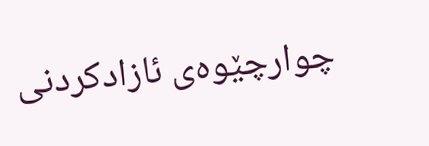چوارچێوەی ئازادکردنی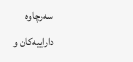سەرچاوە داراییەکان و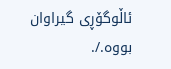ئاڵوگۆڕی گیراوان بووە./.